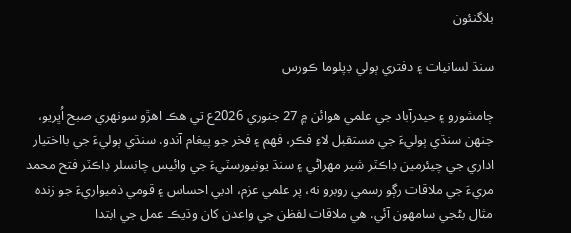بلاگنئون

سنڌ لسانيات ۽ دفتري ٻولي ڊپلوما ڪورس

ڄامشورو ۽ حيدرآباد جي علمي هوائن ۾ 27 جنوري 2026ع تي هڪ اهڙو سونهري صبح اُڀريو، جنهن سنڌي ٻوليءَ جي مستقبل لاءِ فڪر، فهم ۽ فخر جو پيغام آندو. سنڌي ٻوليءَ جي بااختيار اداري جي چيئرمين ڊاڪٽر شير مهراڻي ۽ سنڌ يونيورسٽيءَ جي وائيس چانسلر ڊاڪٽر فتح محمد مريءَ جي ملاقات رڳو رسمي روبرو نه، پر علمي عزم، ادبي احساس ۽ قومي ذميواريءَ جو زنده مثال بڻجي سامهون آئي. هي ملاقات لفظن جي واعدن کان وڌيڪ عمل جي ابتدا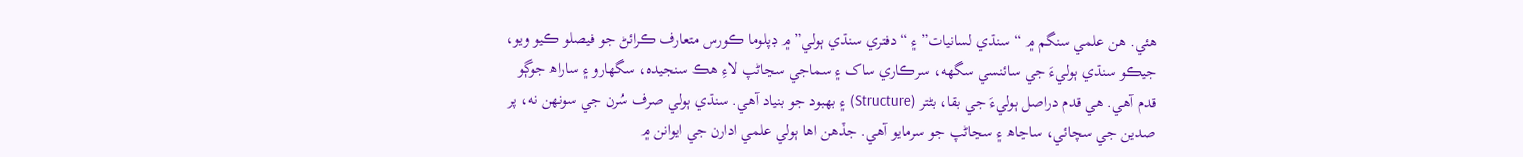هئي. هن علمي سنگم ۾ “سنڌي لسانيات” ۽ “دفتري سنڌي ٻولي” ۾ ڊپلوما ڪورس متعارف ڪرائڻ جو فيصلو ڪيو ويو، جيڪو سنڌي ٻوليءَ جي سائنسي سگھه، سرڪاري ساک ۽ سماجي سڃاڻپ لاءِ هڪ سنجيده، سگهارو ۽ ساراھ جوڳو قدم آهي. هي قدم دراصل ٻوليءَ جي بقا، بڻتر (Structure) ۽ بهبود جو بنياد آهي. سنڌي ٻولي صرف سُرن جي سونهن نه، پر صدين جي سچائي، ساڃاھ ۽ سڃاڻپ جو سرمايو آهي. جڏهن اها ٻولي علمي ادارن جي ايوانن ۾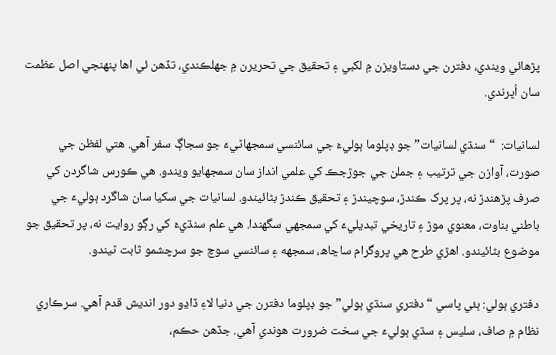پڙهائي ويندي، دفترن جي دستاويزن ۾ لکبي ۽ تحقيق جي تحريرن ۾ جهلڪندي، تڏهن ئي اها پنهنجي اصل عظمت سان اُڀرندي.

لسانيات:  “سنڌي لسانيات” جو ڊپلوما ٻوليءَ جي سائنسي سمجهاڻيءَ جو سجاڳ سفر آهي. هتي لفظن جي صورت، آوازن جي ترتيب ۽ جملن جي جوڙجڪ کي علمي انداز سان سمجهايو ويندو. هي ڪورس شاگردن کي صرف پڙهندڙ نه، پر پرک ڪندڙ، سوچيندڙ ۽ تحقيق ڪندڙ بڻائيندو. لسانيات جي سکيا سان شاگرد ٻوليءَ جي باطني بناوت، معنوي موڙ ۽ تاريخي تبديليءَ کي سمجهي سگهندا. هي علم سنڌيءَ کي رڳو روايت نه، پر تحقيق جو موضوع بڻائيندو. اهڙي طرح هي پروگرام ساڃاھ، سمجھه ۽ سائنسي سوچ جو سرچشمو ثابت ٿيندو.

دفتري ٻولي: ٻئي پاسي “دفتري سنڌي ٻولي” جو ڊپلوما دفترن جي دنيا لاءِ ڏاڍو دور انديش قدم آهي. سرڪاري نظام ۾ صاف، سليس ۽ سڌي ٻوليءَ جي سخت ضرورت هوندي آهي. جڏهن حڪم،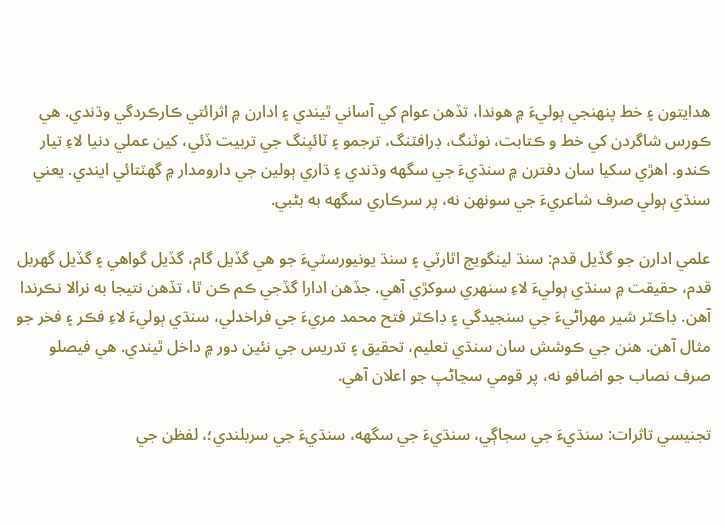هدايتون ۽ خط پنهنجي ٻوليءَ ۾ هوندا، تڏهن عوام کي آساني ٿيندي ۽ ادارن ۾ اثرائتي ڪارڪردگي وڌندي. هي ڪورس شاگردن کي خط و ڪتابت، نوٽنگ، ڊرافٽنگ، ترجمو ۽ ٽائپنگ جي تربيت ڏئي، کين عملي دنيا لاءِ تيار ڪندو. اهڙي سکيا سان دفترن ۾ سنڌيءَ جي سگھه وڌندي ۽ ڌاري ٻولين جي دارومدار ۾ گهٽتائي ايندي. يعني سنڌي ٻولي صرف شاعريءَ جي سونهن نه، پر سرڪاري سگھه به بڻبي.

علمي ادارن جو گڏيل قدم: سنڌ لينگويج اٿارٽي ۽ سنڌ يونيورسٽيءَ جو هي گڏيل گام، گڏيل گواهي ۽ گڏيل گهربل قدم، حقيقت ۾ سنڌي ٻوليءَ لاءِ سنهري سوکڙي آهي. جڏهن ادارا گڏجي ڪم ڪن ٿا، تڏهن نتيجا به نرالا نڪرندا آهن. ڊاڪٽر شير مهراڻيءَ جي سنجيدگي ۽ ڊاڪٽر فتح محمد مريءَ جي فراخدلي، سنڌي ٻوليءَ لاءِ فڪر ۽ فخر جو مثال آهن. هنن جي ڪوشش سان سنڌي تعليم، تحقيق ۽ تدريس جي نئين دور ۾ داخل ٿيندي. هي فيصلو صرف نصاب جو اضافو نه، پر قومي سڃاڻپ جو اعلان آهي.

تجنيسي تاثرات: سنڌيءَ جي سجاڳي، سنڌيءَ جي سگھه، سنڌيءَ جي سربلندي؛، لفظن جي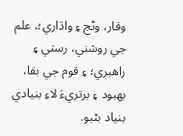وقار، وڻج ۽ واڌاري؛، علم جي روشني، رستي ۽ راهبري؛ ۽ قوم جي بقا، بهبود ۽ برتريءَ لاءِ بنيادي بنياد بڻبو.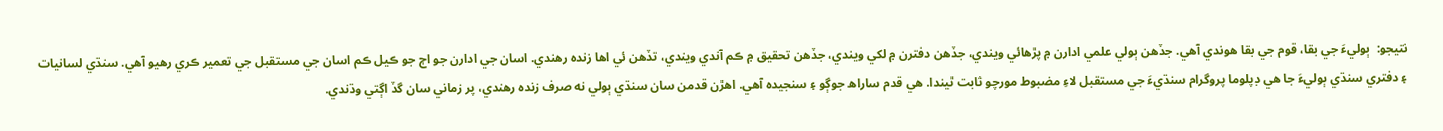نتيجو:  ٻوليءَ جي بقا، قوم جي بقا هوندي آهي. جڏهن ٻولي علمي ادارن ۾ پڙهائي ويندي، جڏهن دفترن ۾ لکي ويندي، جڏهن تحقيق ۾ ڪم آندي ويندي، تڏهن ئي اها زنده رهندي. اسان جي ادارن جو اڄ جو ڪيل ڪم اسان جي مستقبل جي تعمير ڪري رهيو آهي. سنڌي لسانيات ۽ دفتري سنڌي ٻوليءَ جا هي ڊپلوما پروگرام سنڌيءَ جي مستقبل لاءِ مضبوط مورچو ثابت ٿيندا. هي قدم ساراھ جوڳو ۽ سنجيده آهي. اهڙن قدمن سان سنڌي ٻولي نه صرف زنده رهندي، پر زماني سان گڏ اڳتي وڌندي.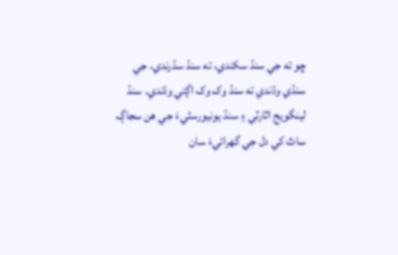ڇو ته جي سنڌ سکندي، ته سنڌ سڌرندي، جي سنڌي وڌندي ته سنڌ وک وک اڳتي وڌندي. سنڌ لينگويج اٿارٽي ۽ سنڌ يونيورسٽيءَ جي هن سجاڳ ساٿ کي دل جي گهرائيءَ سان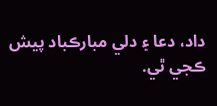داد، دعا ۽ دلي مبارڪباد پيش ڪجي ٿي.